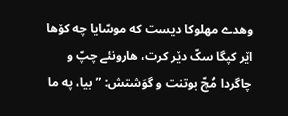وهدے مهلوکا دیست که موسّایا چه کۆها اێر کپگا سکّ دێر کرت، هارونئے چپّ و چاگردا مُچّ بوتنت و گوَشتش: ”بیا، په ما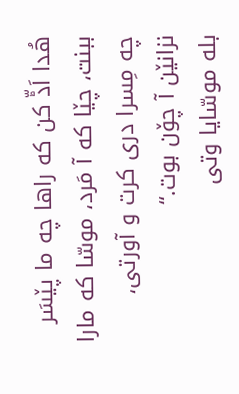هُدا اَڈّ کن که راها چه ما پێسَر ببنت، چێا که آ مَرد، موسّا که مارا چه مِسرا دری کرت و آورتی، نزانێن آ چۆن بوت.“
بله موسّایا وتی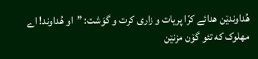هُداوندێن هدائے کرّا پریات و زاری کرت و گوَشت: ”او هُداوند! اے مهلوک که تئو گۆن مزنێن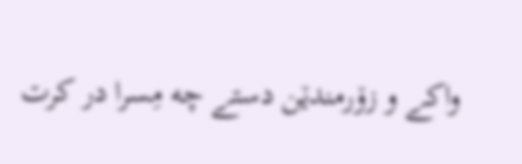واکے و زۆرمندێن دستے چه مِسرا در کرت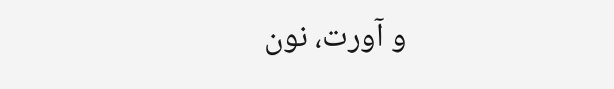و آورت، نون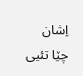اِشان چێا تئیی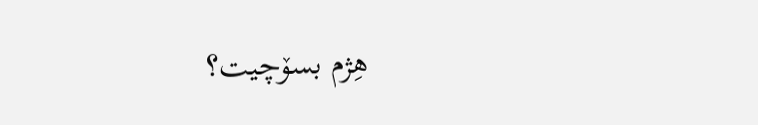هِژم بسۆچیت؟